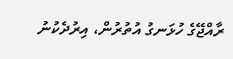ރާއްޖޭގެ ހުޅަނގު އުތުރުން، އިރުދެކުނު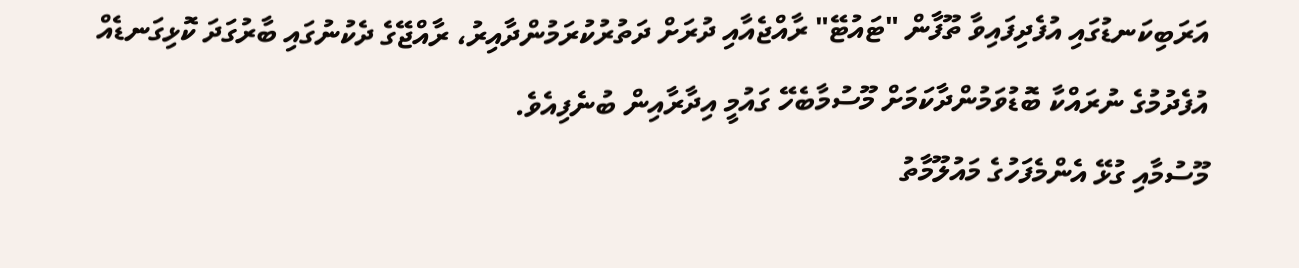އަރަބިކަނޑުގައި އުފެދިފައިވާ ތޫފާން "ޓައުޓޭ" ރާއްޖެއާއި ދުރަށް ދަތުރުކުރަމުންދާއިރު، ރާއްޖޭގެ ދެކުނުގައި ބާރުގަދަ ކޮޅިގަނޑެއް އުފެދުމުގެ ނުރައްކާ ބޮޑުވަމުންދާކަމަށް މޫސުމާބެހޭ ގައުމީ އިދާރާއިން ބުނެފިއެވެ.
މޫސުމާއި ގުޅޭ އެންމެފަހުގެ މައުލޫމާތު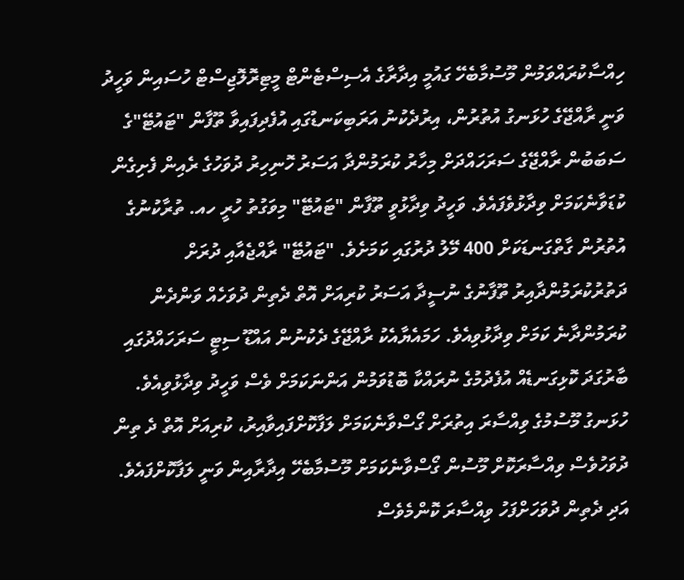ހިއްސާކުރައްވަމުން މޫސުމާބެހޭ ގައުމީ އިދާރާގެ އެސިސްޓެންޓް މީޓިރޮލޮޖިސްޓް ހުސައިން ވަހީދު ވަނީ ރާއްޖޭގެ ހުޅަނގު އުތުރުން، އިރުދެކުނު އަރަބިކަނޑުގައި އުފެދިފައިވާ ތޫފާން "ޓައުޓޭ"ގެ ސަބަބުން ރާއްޖޭގެ ސަރަހައްދަށް މިހާރު ކުރަމުންދާ އަސަރު ހޮނިހިރު ދުވަހުގެ ރެއިން ފެށިގެން ކުޑަވާނެކަމަށް ވިދާޅުވެފައެވެ. ވަހީދު ވިދާޅުވީ ތޫފާން "ޓައުޓޭ" މިވަގުތު ހުރީ ހއ. ތުރާކުނުގެ އުތުރުން ގާތްގަނޑަކަށް 400 މޭލު ދުރުގައި ކަމަށެވެ. "ޓައުޓޭ" ރާއްޖެއާއި ދުރަށް ދަތުރުކުރަމުންދާއިރު ތޫފާނުގެ ނުސީދާ އަސަރު ކުރިއަށް އޮތް ދެތިން ދުވަހެއް ވަންދެން ކުރަމުންދާނެ ކަމަށް ވިދާޅުވިއެވެ. ހަމައެޔާއެކު ރާއްޖޭގެ ދެކުނުން އައްޑޫ ސިޓީ ސަރަހައްދުގައި ބާރުގަދަ ކޮޅިގަނޑެއް އުފެދުމުގެ ނުރައްކާ ބޮޑުވަމުން އަންނަކަމަށް ވެސް ވަހީދު ވިދާޅުވިއެވެ.
ހުޅަނގު މޫސުމުގެ ވިއްސާރަ އިތުރަށް ގޯސްވާނެކަމަށް ލަފާކޮށްފައިވާއިރު، ކުރިއަށް އޮތް ދެ ތިން ދުވަހުވެސް ވިއްސާރަކޮށް މޫސުން ގޯސްވާނެކަމަށް މޫސުމާބެހޭ އިދާރާއިން ވަނީ ލަފާކޮށްފައެވެ. އަދި ދެތިން ދުވަހަށްފަހު ވިއްސާރަ ކޮންމެވެސް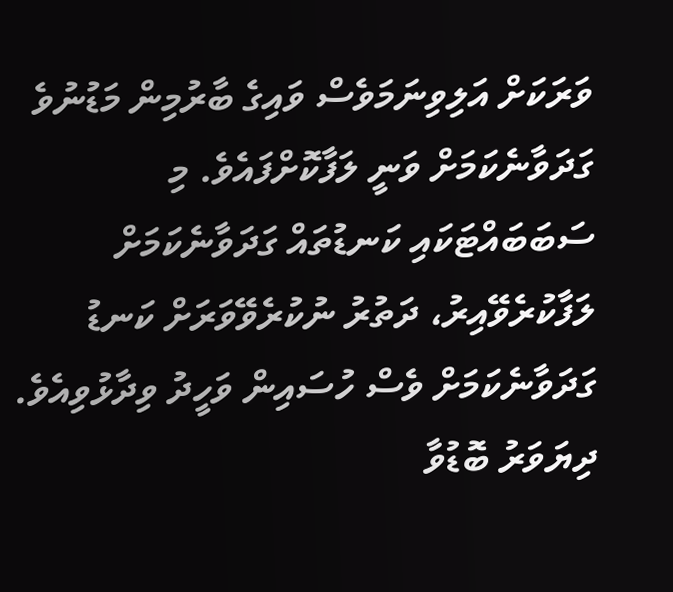ވަރަކަށް އަލިވިނަމަވެސް ވައިގެ ބާރުމިން މަޑުނުވެ ގަދަވާނެކަމަށް ވަނީ ލަފާކޮށްފައެވެ. މި ސަބަބައްޓަކައި ކަނޑުތައް ގަދަވާނެކަމަށް ލަފާކުރެވޭއިރު، ދަތުރު ނުކުރެވޭވަރަށް ކަނޑު ގަދަވާނެކަމަށް ވެސް ހުސައިން ވަހީދު ވިދާޅުވިއެވެ. ދިޔަވަރު ބޮޑުވާ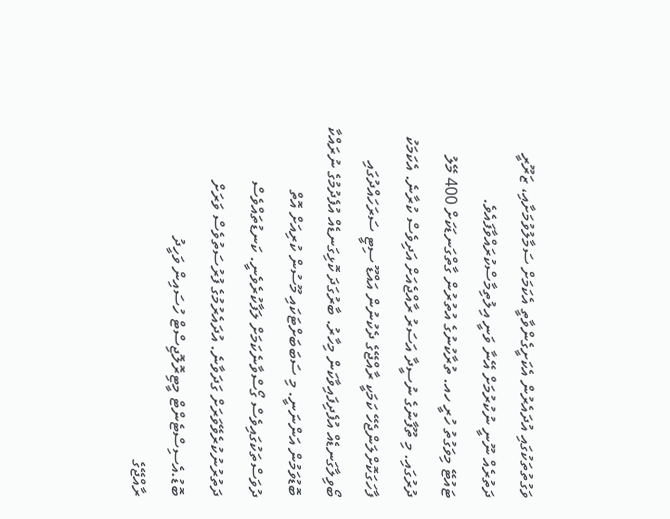ވަގުތުތަކުގައި އުދައެރުން އެކަށީގެންވާތީ އެކަމަށް ސަމާލުވުމަށާއި، ޒަރޫރީ ދަތުރެއް ނޫނީ ނުކުރުމަށް އޭނާ ވަނީ އިލުތިމާސްކުރައްވާފައެވެ.
ޓައުޓޭ މިވަގުތު ހުރީ ހއ. ތުރާކުނުގެ އުތުރުން ގާތްގަނޑަކަށް 400 މޭލު ދުރުގައި. މި ތޫފާނުގެ ނުސީދާ އަސަރު ރާއްޖެއަށް އަދިވެސް ކުރާނެ. އެކަމަކު ފާހަގަކޮށްލަންޖެހޭ ކަމަކީ ރާއްޖޭގެ ދެކުނުން އައްޑޫ ސިޓީ ސަރަހައްދުގައި ބޯވިލާގަނޑެއް އުފެދިފައިވާކަން މިހާރު. ބާރުގަދަ ކޮޅިގަނޑެއް އުފެދުމުގެ ނުރައްކާ ބޮޑުވަމުން އަންނަނީ. މި ސަބަބަށްޓަކައި މޫސުން ކުރިއަށް އޮތް ދުވަސްތަކުގައިވެސް ގޯސްވާނެކަމަށް ލަފާކުރެވެނީ. ކަނޑުތައްވެސް ދަތުރުނުކުރެވޭވަރަށް ގަދަވާނެ. އުދައެރުމުގެ ފުރުސަތުވެސް ވަރަށް ބޮޑު.އެސިސްޓެންޓް މީޓިރޮލޮޖިސްޓް ހުސައިން ވަހީދު
ރާއްޖޭގެ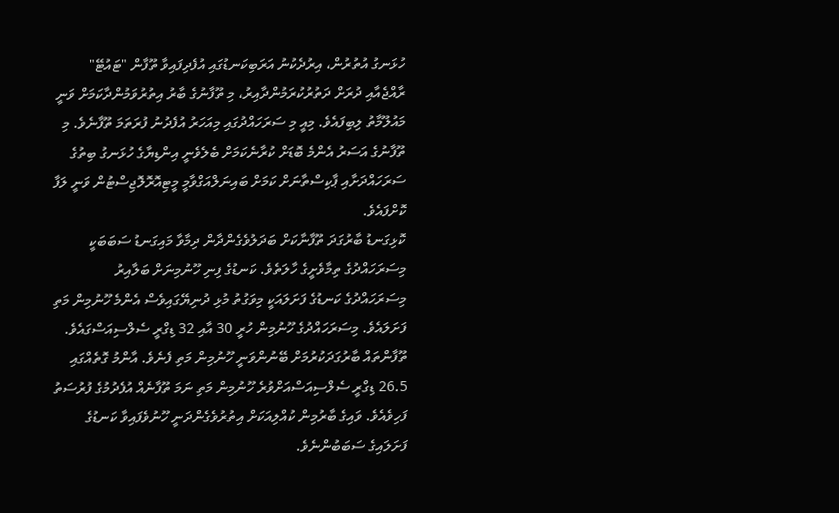ހުޅަނގު އުތުރުން، އިރުދެކުނު އަރަބިކަނޑުގައި އުފެދިފައިވާ ތޫފާން "ޓައުޓޭ" ރާއްޖެއާއި ދުރަށް ދަތުރުކުރަމުންދާއިރު، މި ތޫފާނުގެ ބާރު އިތުރުވަމުންދާކަމަށް ވަނީ މައުލޫމާތު ލިބިފައެވެ. މިއީ މި ސަރަހައްދުގައި މިއަހަރު އުފެދުނު ފުރަތަމަ ތޫފާނެވެ. މި ތޫފާނުގެ އަސަރު އެންމެ ބޮޑަށް ކުރާނެކަމަށް ބެލެވެނީ އިންޑިޔާގެ ހުޅަނގު ބިތުގެ ސަރަހައްދަށާއި ޕާކިސްތާނަށް ކަމަށް ބައިނަލްއަގްވާމީ މީޓިއޮރޮލޮޖިސްޓުން ވަނީ ލަފާ ކޮށްފައެވެ.
ކޮޅިގަނޑު ބާރުގަދަ ތޫފާނާކަށް ބަދަލުވެގެންދާން ދިމާވާ މައިގަނޑު ސަބަބަކީ މިސަރަހައްދުގެ ތިމާވެށީގެ ހާލަތެވެ. ކަނޑުގެ ފިނި ހޫނުމިނަށް ބަލާއިރު މިސަރަހައްދުގެ ކަނޑުގެ ފަށަލައަކީ މިވަގުތު މުޅި ދުނިޔޭގައިވެސް އެންމެ ހޫނުމިން މަތި ފަށަލައެވެ. މިސަރަހައްދުގެ ހޫނުމިން ހުރީ 30 އާއި 32 ޑިގްރީ ސެލްސިއަސްގައެވެ.
ތޫފާންތައް ބާރުގަދަކުރުމަށް ބޭނުންވަނީ ހޫނުމިން މަތި ފެނެވެ. އާންމު ގޮތެއްގައި 26.5 ޑިގްރީ ސެލްސިއަސްއަށްވުރެ ހޫނުމިން މަތި ނަމަ ތޫފާނެއް އުފެދުމުގެ ފުރުސަތު ފަހިވެއެވެ. ވައިގެ ބާރުމިން ކުއްލިއަކަށް އިތުރުވެގެންދަނީ ހޫނުވެފައިވާ ކަނޑުގެ ފަށަލައިގެ ސަބަބުންނެވެ.